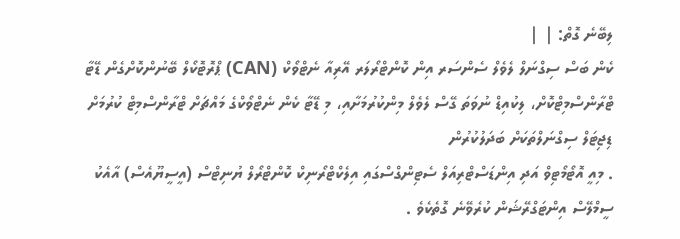ލިބޭނެ ގޮތް: | |
ކެން ބަސް ސިގްނަލް ލެވެލް ސެންސަރ އިން ކޮންޓްރޯލަރ އޭރިއާ ނެޓްވޯކް (CAN) ޕްރޮޓޮކޯލް ބޭނުންކޮށްގެން ޑޭޓާ ޓްރާންސްމިޓްކޮށް، ލިކުއިޑް ނުވަތަ ގޭސް ލެވެލް މިންކުރުމަށާއި، މި ޑޭޓާ ކެން ނެޓްވޯކްގެ މައްޗަށް ޓްރާންސްމިޓް ކުރުމަށް ޑިޖިޓަލް ސިގްނަލްތަކަށް ބަދަލުކުރުން
. މިއީ އޮޓޯމޯޓިވް އަދި އިންޑަސްޓްރިއަލް ސެޓިންގްސްގައި އިލެކްޓްރޯނިކް ކޮންޓްރޯލް ޔުނިޓްސް (އީސީޔޫއެސް) އާއެކު ސީމްލޭސް އިންޓަގްރޭޝަން ކުރެވޭނެ ގޮތެކެވެ .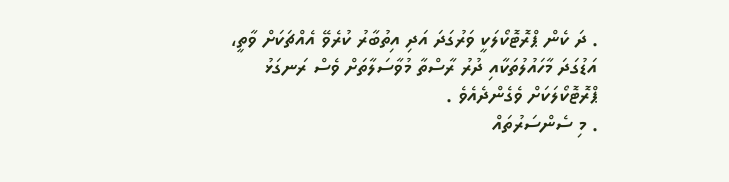. ދަ ކެން ޕްރޮޓޮކޯލަކީ ވަރުގަދަ އަދި އިތުބާރު ކުރެވޭ އެއްޗަކަށް ވާތީ، އަޑުގަދަ މާހައުލުތަކާއި ދުރު ރާސްތާ މުވާސަލާތަށް ވެސް ރަނގަޅު ޕްރޮޓޮކޯލަކަށް ވެގެންދެއެވެ .
. މި ސެންސަރުތައް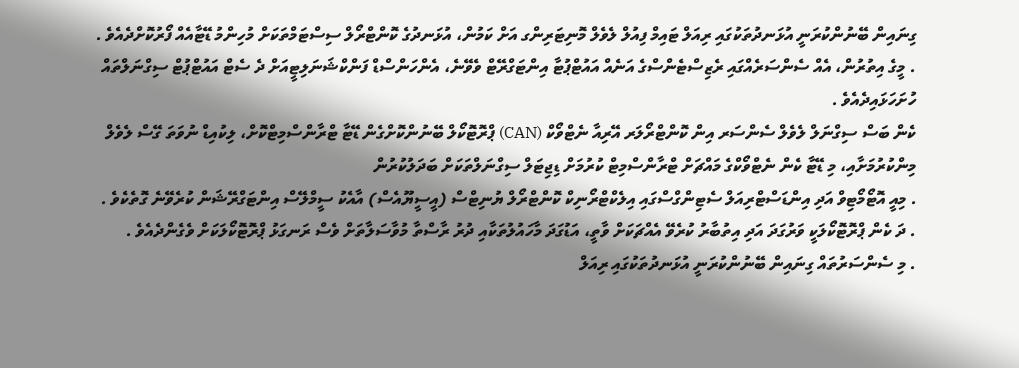ގިނައިން ބޭނުންކުރަނީ އުޅަނދުތަކުގައި ރިއަލް ޓައިމް ފިއުލް ލެވެލް މޮނިޓަރިންގ އަށް ކަމުން، އުޅަނދުގެ ކޮންޓްރޯލް ސިސްޓަމްތަކަށް މުހިންމު ޑޭޓާއެއް ފޯރުކޮށްދެއެވެ .
. މީގެ އިތުރުން، އެއް ސެންސަރެއްގައި ރެޒިސްޓެންސްގެ އަނެއް އައުޓްޕުޓާ އިންޓަގްރޭޓް ވެވޭނެ، އެންހަންސްޑް ފަންކްޝަނަލިޓީއަށް ދެ ސެޓް އައުޓްޕުޓް ސިގްނަލްތައް ހުށަހަޅައިދެއެވެ .
ކެން ބަސް ސިގްނަލް ލެވެލް ސެންސަރ އިން ކޮންޓްރޯލަރ އޭރިއާ ނެޓްވޯކް (CAN) ޕްރޮޓޮކޯލް ބޭނުންކޮށްގެން ޑޭޓާ ޓްރާންސްމިޓްކޮށް، ލިކުއިޑް ނުވަތަ ގޭސް ލެވެލް މިންކުރުމަށާއި، މި ޑޭޓާ ކެން ނެޓްވޯކްގެ މައްޗަށް ޓްރާންސްމިޓް ކުރުމަށް ޑިޖިޓަލް ސިގްނަލްތަކަށް ބަދަލުކުރުން
. މިއީ އޮޓޯމޯޓިވް އަދި އިންޑަސްޓްރިއަލް ސެޓިންގްސްގައި އިލެކްޓްރޯނިކް ކޮންޓްރޯލް ޔުނިޓްސް (އީސީޔޫއެސް) އާއެކު ސީމްލޭސް އިންޓަގްރޭޝަން ކުރެވޭނެ ގޮތެކެވެ .
. ދަ ކެން ޕްރޮޓޮކޯލަކީ ވަރުގަދަ އަދި އިތުބާރު ކުރެވޭ އެއްޗަކަށް ވާތީ، އަޑުގަދަ މާހައުލުތަކާއި ދުރު ރާސްތާ މުވާސަލާތަށް ވެސް ރަނގަޅު ޕްރޮޓޮކޯލަކަށް ވެގެންދެއެވެ .
. މި ސެންސަރުތައް ގިނައިން ބޭނުންކުރަނީ އުޅަނދުތަކުގައި ރިއަލް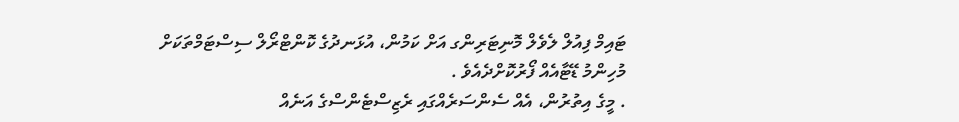ޓައިމް ފިއުލް ލެވެލް މޮނިޓަރިންގ އަށް ކަމުން، އުޅަނދުގެ ކޮންޓްރޯލް ސިސްޓަމްތަކަށް މުހިންމު ޑޭޓާއެއް ފޯރުކޮށްދެއެވެ .
. މީގެ އިތުރުން، އެއް ސެންސަރެއްގައި ރެޒިސްޓެންސްގެ އަނެއް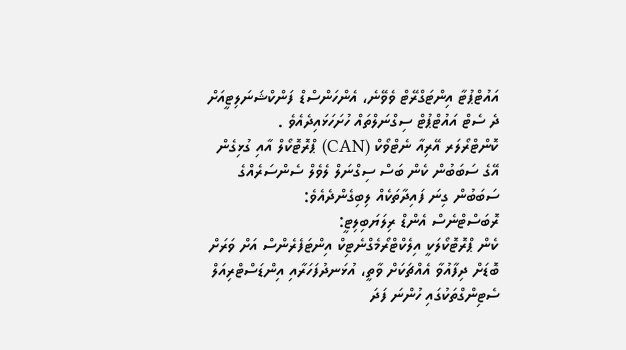އައުޓްޕުޓާ އިންޓަގްރޭޓް ވެވޭނެ، އެންހަންސްޑް ފަންކްޝަނަލިޓީއަށް ދެ ސެޓް އައުޓްޕުޓް ސިގްނަލްތައް ހުށަހަޅައިދެއެވެ .
ކޮންޓްރޯލަރ އޭރިއާ ނެޓްވޯކް (CAN) ޕްރޮޓޮކޯލް އާއި ގުޅިގެން އޭގެ ސަބަބުން ކެން ބަސް ސިގްނަލް ލެވެލް ސެންސަރެއްގެ ސަބަބުން ގިނަ ފައިދާތަކެއް ލިބިގެންދެއެވެ:
ރޮބަސްޓްނެސް އެންޑް ރިލަޔަބިލިޓީ:
ކެން ޕްރޮޓޮކޯލަކީ އިލެކްޓްރޯމެގްނެޓިކް އިންޓަފެރެންސް އަށް ވަރަށް ބޮޑަށް ދިފާއުވާ އެއްޗަކަށް ވާތީ، އުޅަނދުފަހަރާއި އިންޑަސްޓްރިއަލް ސެޓިންގްތަކުގައި ހުންނަ ފަދަ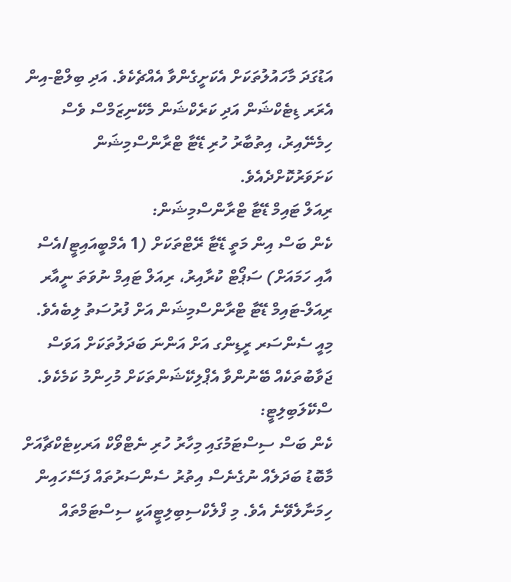އަޑުގަދަ މާހައުލުތަކަށް އެކަށީގެންވާ އެއްޗެކެވެ. އަދި ބިލްޓް-އިން އެރަރ ޑިޓެކްޝަން އަދި ކަރެކްޝަން މެކޭނިޒަމްސް ވެސް ހިމެނޭއިރު، އިތުބާރު ހުރި ޑޭޓާ ޓްރާންސްމިޝަން ކަށަވަރުކޮށްދެއެވެ.
ރިއަލް ޓައިމް ޑޭޓާ ޓްރާންސްމިޝަން:
ކެން ބަސް އިން މަތީ ޑޭޓާ ރޭޓްތަކަށް (1 އެމްބީއައިޓީ/އެސް އާއި ހަމައަށް) ސަޕޯޓް ކުރާއިރު، ރިއަލް ޓައިމް ނުވަތަ ނީއާރ ރިއަލް-ޓައިމް ޑޭޓާ ޓްރާންސްމިޝަން އަށް ފުރުސަތު ލިބެއެވެ. މިއީ ސެންސަރ ރީޑިންގ އަށް އަންނަ ބަދަލުތަކަށް އަވަސް ޖަވާބުތަކެއް ބޭނުންވާ އެޕްލިކޭޝަންތަކަށް މުހިންމު ކަމެކެވެ.
ސްކޭލަބިލިޓީ:
ކެން ބަސް ސިސްޓަމުގައި މިހާރު ހުރި ނެޓްވޯކް އަރކިޓެކްޗާއަށް މާބޮޑު ބަދަލެއް ނުގެނެސް އިތުރު ސެންސަރުތައް ފަސޭހައިން ހިމަނާލެވޭނެ އެވެ. މި ފްލެކްސިބިލިޓީއަކީ ސިސްޓަމްތައް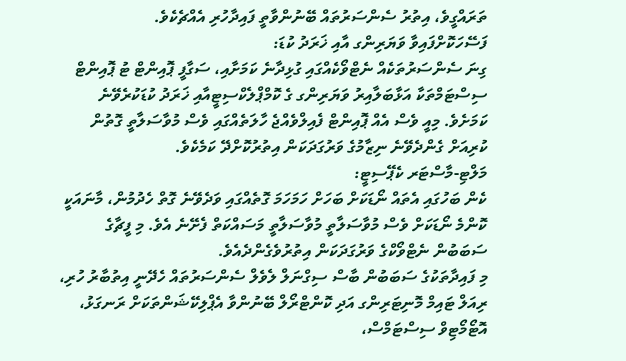ތަރައްގީވެ، އިތުރު ސެންސަރުތައް ބޭނުންވާތީ ފައިދާހުރި އެއްޗެކެވެ.
ފަސޭހަކޮށްފައިވާ ވަޔަރިންގ އާއި ޚަރަދު ކުޑަ:
ގިނަ ސެންސަރުތަކެއް ނެޓްވޯކެއްގައި ގުޅިދާނެ ކަމަށާއި، ސަގާފީ ޕޮއިންޓް ޓު ޕޮއިންޓް ސިސްޓަމްތަކާ އަޅާބަލާއިރު ވަޔަރިންގ ގެ ކޮމްޕްލެކްސިޓީއާއި ޚަރަދު ކުޑަކުރެވޭނެ ކަމަށެވެ. މިއީ ވެސް އެއް ޕޮއިންޓް ފެއިލްވެއްޖެ ހާލަތެއްގައި ވެސް މުވާސަލާތީ ގޮތުން ކުރިއަށް ގެންދެވޭނެ ނިޒާމުގެ ވަރުގަދަކަން އިތުރުކޮށްދޭ ކަމެކެވެ.
މަލްޓި-މާސްޓަރ ކެޕޭސިޓީ:
ކެން ބަހުގައި އެތައް ނޯޑަކަށް ބަހަށް ހަމަހަމަ ގޮތެއްގައި ވަދެވޭނެ ގޮތް ހެދުމުން، މާނައަކީ ކޮންމެ ނޯޑަކަށް ވެސް މުވާސަލާތީ މުވާސަލާތީ މަސައްކަތް ފެށޭނެ އެވެ. މި ފީޗާގެ ސަބަބުން ނެޓްވޯކްގެ ވަރުގަދަކަން އިތުރުވެގެންދެއެވެ.
މި ފައިދާތަކުގެ ސަބަބުން ބާސް ސިގްނަލް ލެވެލް ސެންސަރުތައް ހެދޭނީ އިތުބާރު ހުރި، ރިއަލް ޓައިމް މޮނިޓަރިންގ އަދި ކޮންޓްރޯލް ބޭނުންވާ އެޕްލިކޭޝަންތަކަށް ރަނގަޅު، އޮޓޯމޯޓިވް ސިސްޓަމްސް،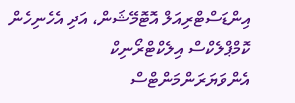އިންޑަސްޓްރިއަލް އޮޓޮމޭޝަން، އަދި އެހެނިހެން ކޮމްޕްލެކްސް އިލެކްޓްރޯނިކް އެންވަޔަރަންމަންޓްސް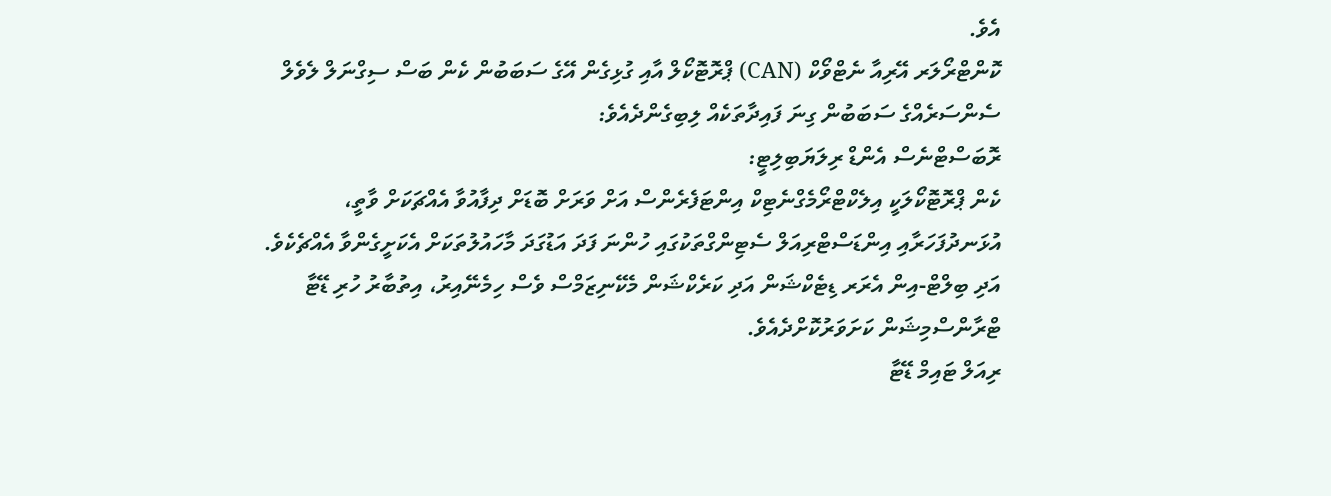އެވެ.
ކޮންޓްރޯލަރ އޭރިއާ ނެޓްވޯކް (CAN) ޕްރޮޓޮކޯލް އާއި ގުޅިގެން އޭގެ ސަބަބުން ކެން ބަސް ސިގްނަލް ލެވެލް ސެންސަރެއްގެ ސަބަބުން ގިނަ ފައިދާތަކެއް ލިބިގެންދެއެވެ:
ރޮބަސްޓްނެސް އެންޑް ރިލަޔަބިލިޓީ:
ކެން ޕްރޮޓޮކޯލަކީ އިލެކްޓްރޯމެގްނެޓިކް އިންޓަފެރެންސް އަށް ވަރަށް ބޮޑަށް ދިފާއުވާ އެއްޗަކަށް ވާތީ، އުޅަނދުފަހަރާއި އިންޑަސްޓްރިއަލް ސެޓިންގްތަކުގައި ހުންނަ ފަދަ އަޑުގަދަ މާހައުލުތަކަށް އެކަށީގެންވާ އެއްޗެކެވެ. އަދި ބިލްޓް-އިން އެރަރ ޑިޓެކްޝަން އަދި ކަރެކްޝަން މެކޭނިޒަމްސް ވެސް ހިމެނޭއިރު، އިތުބާރު ހުރި ޑޭޓާ ޓްރާންސްމިޝަން ކަށަވަރުކޮށްދެއެވެ.
ރިއަލް ޓައިމް ޑޭޓާ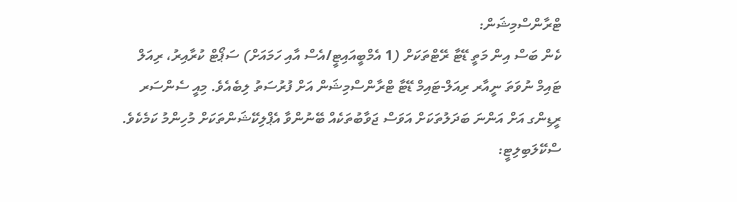ޓްރާންސްމިޝަން:
ކެން ބަސް އިން މަތީ ޑޭޓާ ރޭޓްތަކަށް (1 އެމްބީއައިޓީ/އެސް އާއި ހަމައަށް) ސަޕޯޓް ކުރާއިރު، ރިއަލް ޓައިމް ނުވަތަ ނީއާރ ރިއަލް-ޓައިމް ޑޭޓާ ޓްރާންސްމިޝަން އަށް ފުރުސަތު ލިބެއެވެ. މިއީ ސެންސަރ ރީޑިންގ އަށް އަންނަ ބަދަލުތަކަށް އަވަސް ޖަވާބުތަކެއް ބޭނުންވާ އެޕްލިކޭޝަންތަކަށް މުހިންމު ކަމެކެވެ.
ސްކޭލަބިލިޓީ: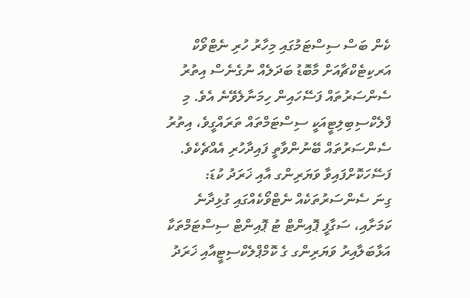ކެން ބަސް ސިސްޓަމުގައި މިހާރު ހުރި ނެޓްވޯކް އަރކިޓެކްޗާއަށް މާބޮޑު ބަދަލެއް ނުގެނެސް އިތުރު ސެންސަރުތައް ފަސޭހައިން ހިމަނާލެވޭނެ އެވެ. މި ފްލެކްސިބިލިޓީއަކީ ސިސްޓަމްތައް ތަރައްގީވެ، އިތުރު ސެންސަރުތައް ބޭނުންވާތީ ފައިދާހުރި އެއްޗެކެވެ.
ފަސޭހަކޮށްފައިވާ ވަޔަރިންގ އާއި ޚަރަދު ކުޑަ:
ގިނަ ސެންސަރުތަކެއް ނެޓްވޯކެއްގައި ގުޅިދާނެ ކަމަށާއި، ސަގާފީ ޕޮއިންޓް ޓު ޕޮއިންޓް ސިސްޓަމްތަކާ އަޅާބަލާއިރު ވަޔަރިންގ ގެ ކޮމްޕްލެކްސިޓީއާއި ޚަރަދު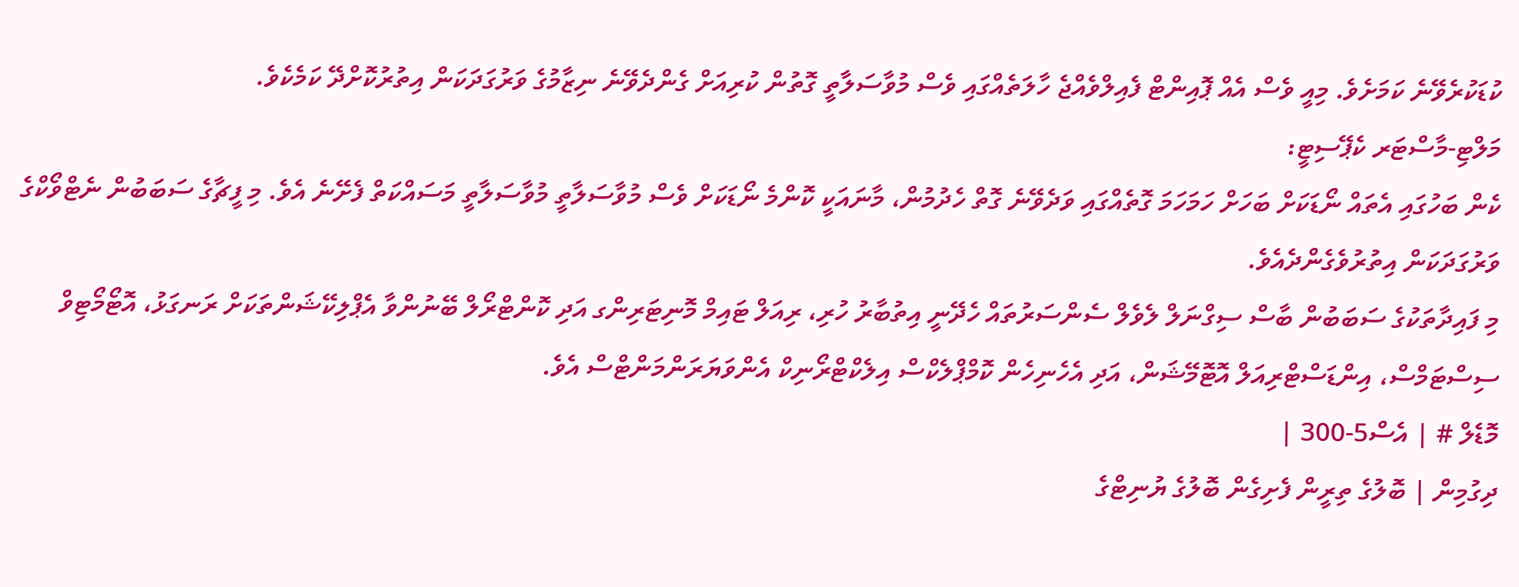ކުޑަކުރެވޭނެ ކަމަށެވެ. މިއީ ވެސް އެއް ޕޮއިންޓް ފެއިލްވެއްޖެ ހާލަތެއްގައި ވެސް މުވާސަލާތީ ގޮތުން ކުރިއަށް ގެންދެވޭނެ ނިޒާމުގެ ވަރުގަދަކަން އިތުރުކޮށްދޭ ކަމެކެވެ.
މަލްޓި-މާސްޓަރ ކެޕޭސިޓީ:
ކެން ބަހުގައި އެތައް ނޯޑަކަށް ބަހަށް ހަމަހަމަ ގޮތެއްގައި ވަދެވޭނެ ގޮތް ހެދުމުން، މާނައަކީ ކޮންމެ ނޯޑަކަށް ވެސް މުވާސަލާތީ މުވާސަލާތީ މަސައްކަތް ފެށޭނެ އެވެ. މި ފީޗާގެ ސަބަބުން ނެޓްވޯކްގެ ވަރުގަދަކަން އިތުރުވެގެންދެއެވެ.
މި ފައިދާތަކުގެ ސަބަބުން ބާސް ސިގްނަލް ލެވެލް ސެންސަރުތައް ހެދޭނީ އިތުބާރު ހުރި، ރިއަލް ޓައިމް މޮނިޓަރިންގ އަދި ކޮންޓްރޯލް ބޭނުންވާ އެޕްލިކޭޝަންތަކަށް ރަނގަޅު، އޮޓޯމޯޓިވް ސިސްޓަމްސް، އިންޑަސްޓްރިއަލް އޮޓޮމޭޝަން، އަދި އެހެނިހެން ކޮމްޕްލެކްސް އިލެކްޓްރޯނިކް އެންވަޔަރަންމަންޓްސް އެވެ.
މޮޑެލް # | އެސް5-300 |
ދިގުމިން | ބޮލުގެ ތިރީން ފެށިގެން ބޮލުގެ ޔުނިޓްގެ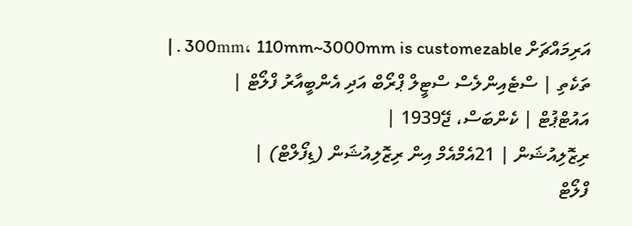އަރިމައްޗަށް 300mm، 110mm~3000mm is customezable . |
ތަކެތި | ސްޓެއިންލެސް ސްޓީލް ޕްރޯބް އަދި އެންބީއާރު ފްލޯޓް |
އައުޓްޕުޓް | ކެންބަސް، ޖޭ1939 |
ރިޒޮލިއުޝަން | 21އެމްއެމް އިން ރިޒޮލިއުޝަން (ޑިފޯލްޓް) |
ފްލޯޓް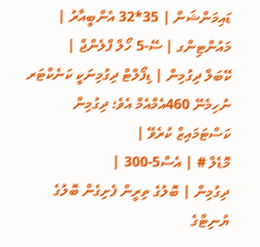ޑައިމަންޝަން | 35*32 އެންބީއާރު |
މައުންޓިންގ | ސޭ-5 ހޯލް ފްލެންޖް |
ކޭބަލް ދިގުމިން | ޑިފޯލްޓް ދިގުމިނަކީ ކަނެކްޓަރ ނުހިމެނޭ 460އެމްއެމް އެވެ؛ ދިގުމިން ކަސްޓަމައިޒް ކުރެވޭ |
މޮޑެލް # | އެސް5-300 |
ދިގުމިން | ބޮލުގެ ތިރީން ފެށިގެން ބޮލުގެ ޔުނިޓްގެ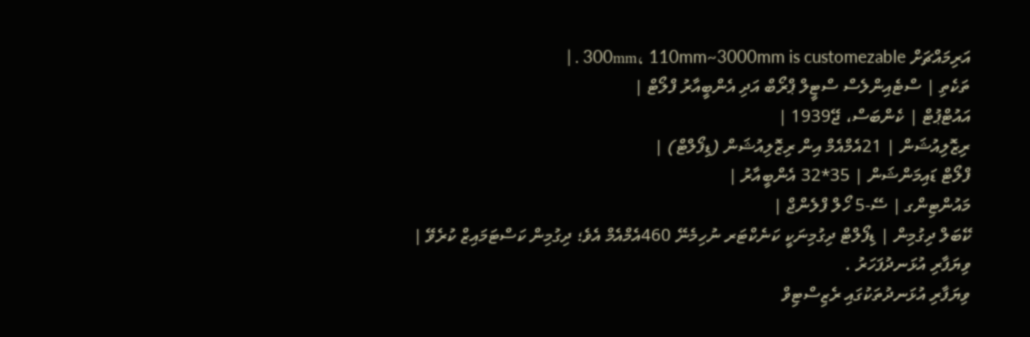އަރިމައްޗަށް 300mm، 110mm~3000mm is customezable . |
ތަކެތި | ސްޓެއިންލެސް ސްޓީލް ޕްރޯބް އަދި އެންބީއާރު ފްލޯޓް |
އައުޓްޕުޓް | ކެންބަސް، ޖޭ1939 |
ރިޒޮލިއުޝަން | 21އެމްއެމް އިން ރިޒޮލިއުޝަން (ޑިފޯލްޓް) |
ފްލޯޓް ޑައިމަންޝަން | 35*32 އެންބީއާރު |
މައުންޓިންގ | ސޭ-5 ހޯލް ފްލެންޖް |
ކޭބަލް ދިގުމިން | ޑިފޯލްޓް ދިގުމިނަކީ ކަނެކްޓަރ ނުހިމެނޭ 460އެމްއެމް އެވެ؛ ދިގުމިން ކަސްޓަމައިޒް ކުރެވޭ |
ވިޔަފާރި އުޅަނދުފަހަރު .
ވިޔަފާރި އުޅަނދުތަކުގައި ރެޒިސްޓިވް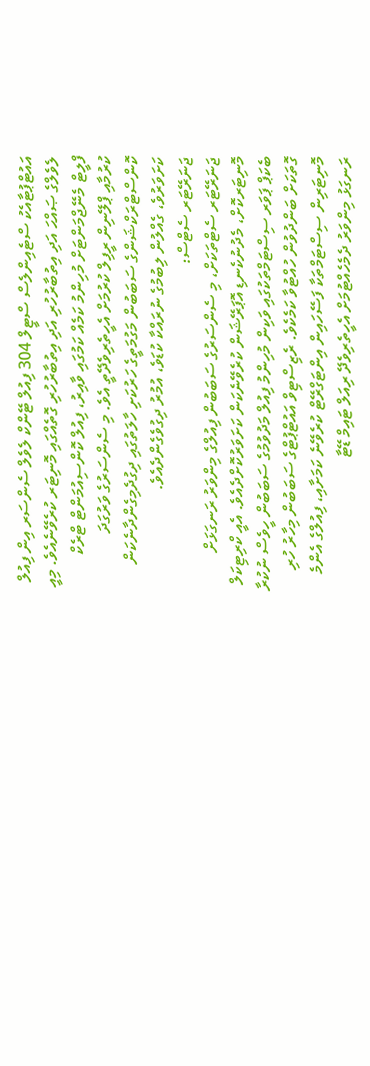އައުޓްޕުޓާއެކު ސްޓެއިންލެސް ސްޓީލް 304 ފިއުލް ޓޭންކް ލެވެލް ސެންސަރ އިން ފިއުލް ލެވެލްގެ ޞައްޙަ އަދި އިތުބާރުހުރި އަދި އިތުބާރުހުރި ގޮތެއްގައި މޮނިޓަރ ކުރެވޭނެއެވެ. މިއީ ފްލީޓް މެނޭޖްމަންޓަށް މުހިންމު ކަމެއް ކަމުގައި ވާއިރު، ފިއުލް ކޮންސިއުމަންޓް ޓްރެކް ކުރުމާއި ޕްލޭނިން ރީފިލް ކުރުމަށް އެހީތެރިވެދޭތީ އެވެ. މި ސެންސަރުގެ ވަރުގަދަ ކޮންސްޓްރަކްޝަންގެ ސަބަބުން މަގުމަތީގެ ހަރުކަށި ހާލަތުގައި ދިގުދެމިގެންދާނެކަން ކަށަވަރުވެ، ގެއްލުން ލިބުމުގެ ނުރައްކާ ކުޑަވެ، އުމުރު ދިގުވެގެންދެއެވެ.
ޖަނަރޭޓަރ ސެޓްސް:
ޖަނަރޭޓަރ ސެޓްތަކަށް، މި ސެންސަރުގެ ސަބަބުން ފިއުލްގެ މިންވަރު ރަނގަޅަށް މޮނިޓަރކޮށް، މެދުނުކެނޑި އޮޕަރޭޝަން ކުރެވޭނެކަން ކަށަވަރުކޮށްދެއެވެ. އެއީ ކްރިޓިކަލް ބެކަޕް ޕަވަރ ސިސްޓަމްތަކުގައި ވަކިން މުހިންމު ފިއުލް މަދުވުމުގެ ސަބަބުން ހީވެސް ނުކުރާ ގޮތަކަށް ބަންދުވުން ހުއްޓުވާ ކަމެކެވެ. ރެޒިސްޓިވް އައުޓްޕުޓްގެ ސަބަބުން މިހާރު ހުރި މޮނިޓަރިން ސިސްޓަމްތަކާ ފަސޭހައިން އިންޓަގްރޭޓް ކުރެވޭނެ ކަމަށާއި، ފިއުލްގެ އެންމެ ރަނގަޅު މިންވަރު ދެމެހެއްޓުމަށް އެހީތެރިވެދޭ ރިއަލް ޓައިމް ޑޭޓާ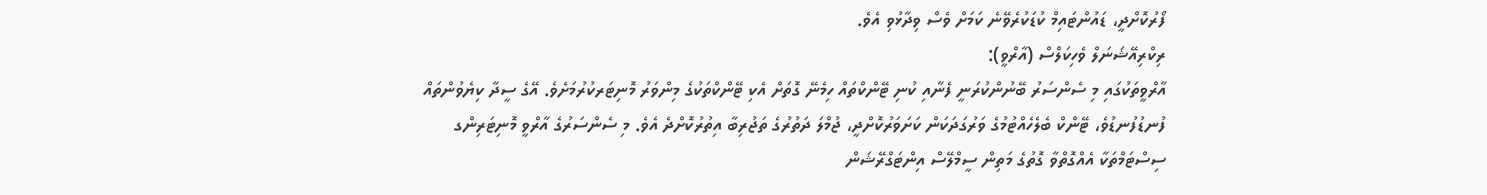ފޯރުކޮށްދީ، ޑައުންޓައިމް ކުޑަކުރެވޭނެ ކަމަށް ވެސް ވިދާޅުވި އެވެ.
ރިކްރިއޭޝަނަލް ވެހިކަލްސް (އާރްވީ):
އާރްވީތަކުގައި މި ސެންސަރު ބޭނުންކުރަނީ ފެނާއި ކުނި ޓޭންކްތައް ހިމެނޭ ގޮތަށް އެކި ޓޭންކްތަކުގެ މިންވަރު މޮނިޓަރކުރުމަށެވެ. އޭގެ ސީދާ ކިޔެވުންތައް ފުނޑުފުނޑުވެ، ޓޭންކް ބެލެހެއްޓުމުގެ ވަރުގަދަކަން ކަށަވަރުކޮށްދީ، ޖުމްލަ ދަތުރުގެ ތަޖުރިބާ އިތުރުކޮށްދެ އެވެ. މި ސެންސަރުގެ އާރްވީ މޮނިޓަރިންގ ސިސްޓަމްތަކާ އެއްގޮތްވާ ގޮތުގެ މަތިން ސީމްލޭސް އިންޓަގްރޭޝަން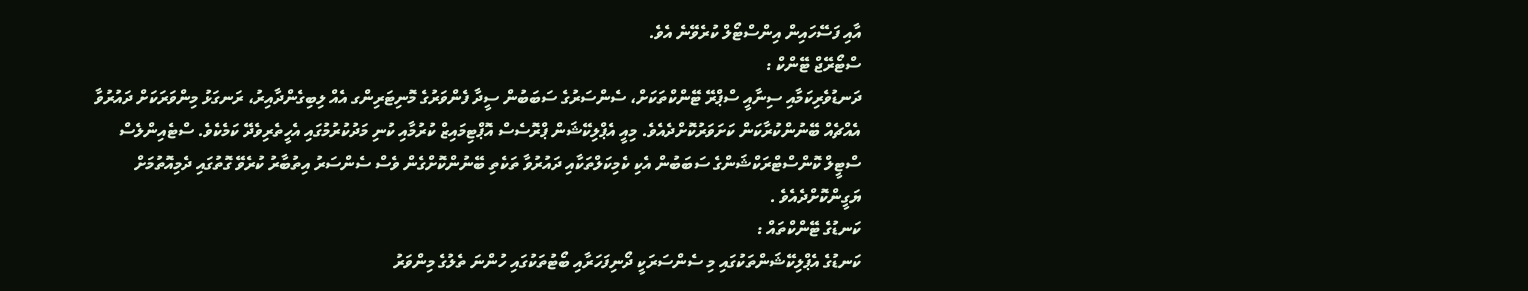އާއި ފަސޭހައިން އިންސްޓޯލް ކުރެވޭނެ އެވެ.
ސްޓޯރޭޖް ޓޭންކް :
ދަނޑުވެރިކަމާއި ސިނާއީ ސްޕްރޭ ޓޭންކްތަކަށް، ސެންސަރުގެ ސަބަބުން ސީދާ ފެންވަރުގެ މޮނިޓަރިންގ އެއް ލިބިގެންދާއިރު، ރަނގަޅު މިންވަރަކަށް ދައުރުވާ އެއްޗެއް ބޭނުންކުރާކަން ކަށަވަރުކޮށްދެއެވެ. މިއީ އެޕްލިކޭޝަން ޕްރޮސެސް އޮޕްޓިމައިޒް ކުރުމާއި ކުނި މަދުކުރުމުގައި އެހީތެރިވެދޭ ކަމެކެވެ. ސްޓެއިންލެސް ސްޓީލް ކޮންސްޓްރަކްޝަންގެ ސަބަބުން އެކި ކެމިކަލްތަކާއި ދައުރުވާ ތަކެތި ބޭނުންކޮށްގެން ވެސް ސެންސަރު އިތުބާރު ކުރެވޭ ގޮތުގައި ދެމިއޮތުމަށް ޔަގީންކޮށްދެއެވެ .
ކަނޑުގެ ޓޭންކްތައް :
ކަނޑުގެ އެޕްލިކޭޝަންތަކުގައި މި ސެންސަރަކީ ދޯނިފަހަރާއި ބޯޓުތަކުގައި ހުންނަ ތެލުގެ މިންވަރު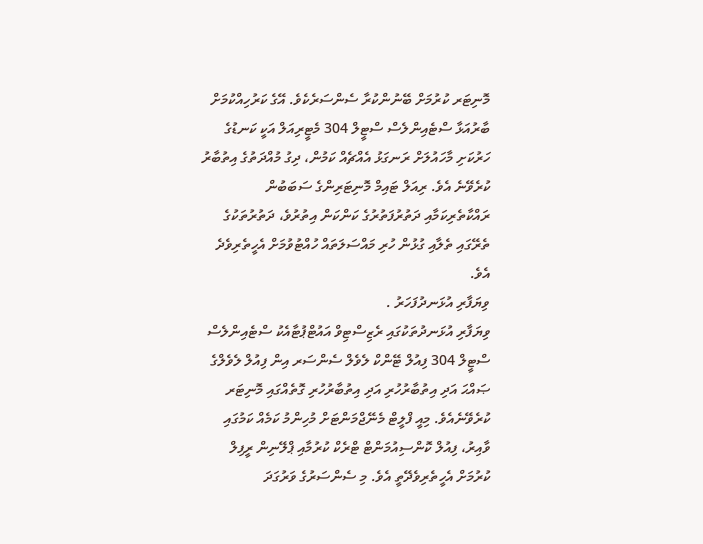މޮނިޓަރ ކުރުމަށް ބޭނުންކުރާ ސެންސަރެކެވެ. އޭގެ ކަރުހިއްކުމަށް ބާރުއަޅާ ސްޓެއިންލެސް ސްޓީލް 304 މެޓީރިއަލް އަކީ ކަނޑުގެ ހަރުކަށި މާހައުލަށް ރަނގަޅު އެއްޗެއް ކަމުން، ދިގު މުއްދަތުގެ އިތުބާރު ކުރެވޭނެ އެވެ. ރިއަލް ޓައިމް މޮނިޓަރިންގެ ސަބަބުން ރައްކާތެރިކަމާއި ދަތުރުފަތުރުގެ ކަންކަން އިތުރުވެ، ދަތުރުތަކުގެ ތެރޭގައި ތެލާއި ގުޅުން ހުރި މައްސަލަތައް ހުއްޓުވުމަށް އެހީތެރިވެދެ އެވެ.
ވިޔަފާރި އުޅަނދުފަހަރު .
ވިޔަފާރި އުޅަނދުތަކުގައި ރެޒިސްޓިވް އައުޓްޕުޓާއެކު ސްޓެއިންލެސް ސްޓީލް 304 ފިއުލް ޓޭންކް ލެވެލް ސެންސަރ އިން ފިއުލް ލެވެލްގެ ޞައްޙަ އަދި އިތުބާރުހުރި އަދި އިތުބާރުހުރި ގޮތެއްގައި މޮނިޓަރ ކުރެވޭނެއެވެ. މިއީ ފްލީޓް މެނޭޖްމަންޓަށް މުހިންމު ކަމެއް ކަމުގައި ވާއިރު، ފިއުލް ކޮންސިއުމަންޓް ޓްރެކް ކުރުމާއި ޕްލޭނިން ރީފިލް ކުރުމަށް އެހީތެރިވެދޭތީ އެވެ. މި ސެންސަރުގެ ވަރުގަދަ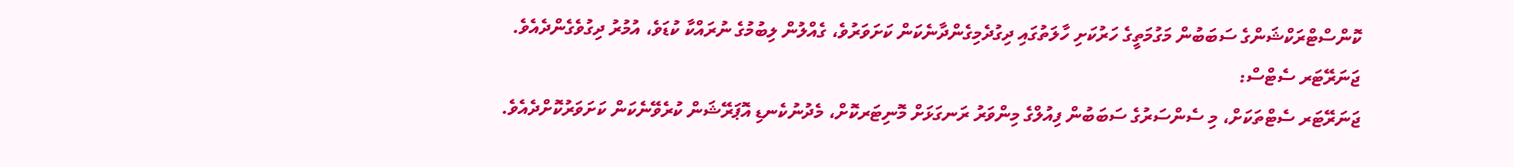ކޮންސްޓްރަކްޝަންގެ ސަބަބުން މަގުމަތީގެ ހަރުކަށި ހާލަތުގައި ދިގުދެމިގެންދާނެކަން ކަށަވަރުވެ، ގެއްލުން ލިބުމުގެ ނުރައްކާ ކުޑަވެ، އުމުރު ދިގުވެގެންދެއެވެ.
ޖަނަރޭޓަރ ސެޓްސް:
ޖަނަރޭޓަރ ސެޓްތަކަށް، މި ސެންސަރުގެ ސަބަބުން ފިއުލްގެ މިންވަރު ރަނގަޅަށް މޮނިޓަރކޮށް، މެދުނުކެނޑި އޮޕަރޭޝަން ކުރެވޭނެކަން ކަށަވަރުކޮށްދެއެވެ.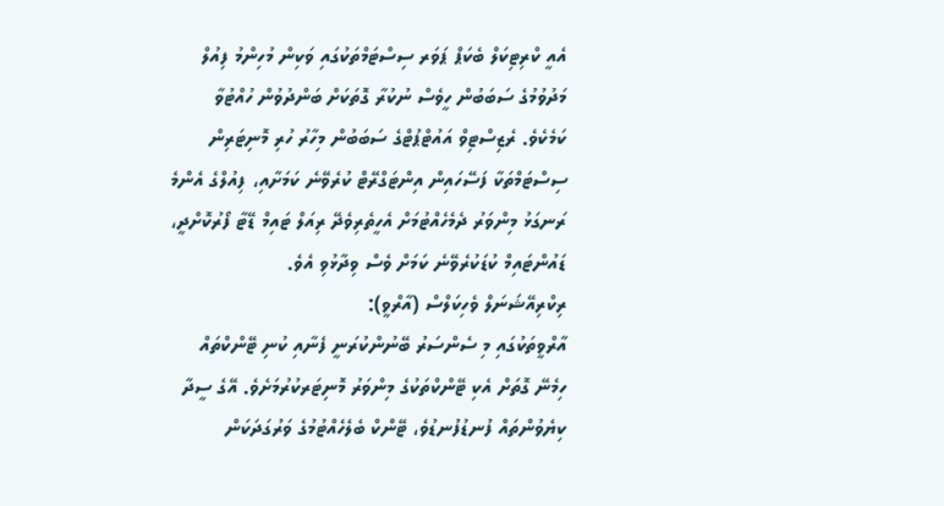އެއީ ކްރިޓިކަލް ބެކަޕް ޕަވަރ ސިސްޓަމްތަކުގައި ވަކިން މުހިންމު ފިއުލް މަދުވުމުގެ ސަބަބުން ހީވެސް ނުކުރާ ގޮތަކަށް ބަންދުވުން ހުއްޓުވާ ކަމެކެވެ. ރެޒިސްޓިވް އައުޓްޕުޓްގެ ސަބަބުން މިހާރު ހުރި މޮނިޓަރިން ސިސްޓަމްތަކާ ފަސޭހައިން އިންޓަގްރޭޓް ކުރެވޭނެ ކަމަށާއި، ފިއުލްގެ އެންމެ ރަނގަޅު މިންވަރު ދެމެހެއްޓުމަށް އެހީތެރިވެދޭ ރިއަލް ޓައިމް ޑޭޓާ ފޯރުކޮށްދީ، ޑައުންޓައިމް ކުޑަކުރެވޭނެ ކަމަށް ވެސް ވިދާޅުވި އެވެ.
ރިކްރިއޭޝަނަލް ވެހިކަލްސް (އާރްވީ):
އާރްވީތަކުގައި މި ސެންސަރު ބޭނުންކުރަނީ ފެނާއި ކުނި ޓޭންކްތައް ހިމެނޭ ގޮތަށް އެކި ޓޭންކްތަކުގެ މިންވަރު މޮނިޓަރކުރުމަށެވެ. އޭގެ ސީދާ ކިޔެވުންތައް ފުނޑުފުނޑުވެ، ޓޭންކް ބެލެހެއްޓުމުގެ ވަރުގަދަކަން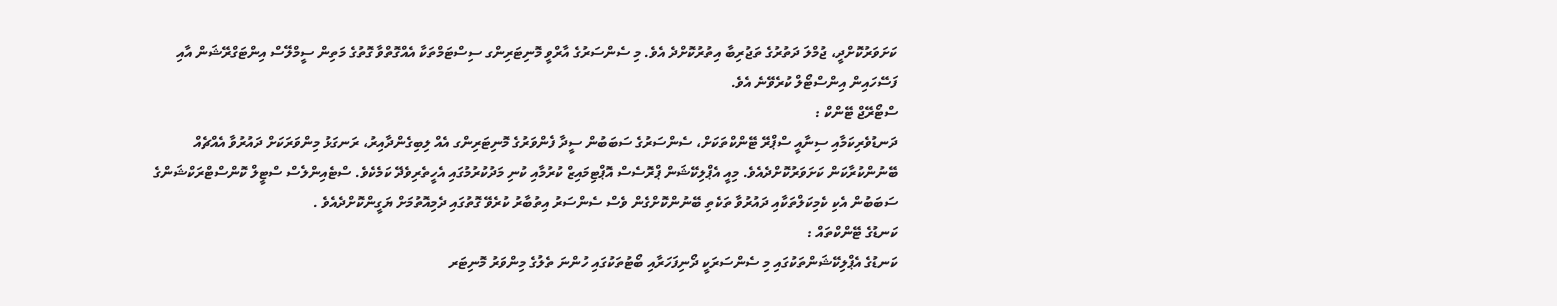ކަށަވަރުކޮށްދީ، ޖުމްލަ ދަތުރުގެ ތަޖުރިބާ އިތުރުކޮށްދެ އެވެ. މި ސެންސަރުގެ އާރްވީ މޮނިޓަރިންގ ސިސްޓަމްތަކާ އެއްގޮތްވާ ގޮތުގެ މަތިން ސީމްލޭސް އިންޓަގްރޭޝަން އާއި ފަސޭހައިން އިންސްޓޯލް ކުރެވޭނެ އެވެ.
ސްޓޯރޭޖް ޓޭންކް :
ދަނޑުވެރިކަމާއި ސިނާއީ ސްޕްރޭ ޓޭންކްތަކަށް، ސެންސަރުގެ ސަބަބުން ސީދާ ފެންވަރުގެ މޮނިޓަރިންގ އެއް ލިބިގެންދާއިރު، ރަނގަޅު މިންވަރަކަށް ދައުރުވާ އެއްޗެއް ބޭނުންކުރާކަން ކަށަވަރުކޮށްދެއެވެ. މިއީ އެޕްލިކޭޝަން ޕްރޮސެސް އޮޕްޓިމައިޒް ކުރުމާއި ކުނި މަދުކުރުމުގައި އެހީތެރިވެދޭ ކަމެކެވެ. ސްޓެއިންލެސް ސްޓީލް ކޮންސްޓްރަކްޝަންގެ ސަބަބުން އެކި ކެމިކަލްތަކާއި ދައުރުވާ ތަކެތި ބޭނުންކޮށްގެން ވެސް ސެންސަރު އިތުބާރު ކުރެވޭ ގޮތުގައި ދެމިއޮތުމަށް ޔަގީންކޮށްދެއެވެ .
ކަނޑުގެ ޓޭންކްތައް :
ކަނޑުގެ އެޕްލިކޭޝަންތަކުގައި މި ސެންސަރަކީ ދޯނިފަހަރާއި ބޯޓުތަކުގައި ހުންނަ ތެލުގެ މިންވަރު މޮނިޓަރ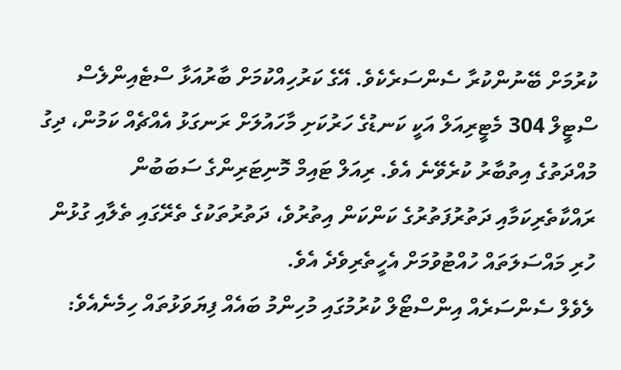ކުރުމަށް ބޭނުންކުރާ ސެންސަރެކެވެ. އޭގެ ކަރުހިއްކުމަށް ބާރުއަޅާ ސްޓެއިންލެސް ސްޓީލް 304 މެޓީރިއަލް އަކީ ކަނޑުގެ ހަރުކަށި މާހައުލަށް ރަނގަޅު އެއްޗެއް ކަމުން، ދިގު މުއްދަތުގެ އިތުބާރު ކުރެވޭނެ އެވެ. ރިއަލް ޓައިމް މޮނިޓަރިންގެ ސަބަބުން ރައްކާތެރިކަމާއި ދަތުރުފަތުރުގެ ކަންކަން އިތުރުވެ، ދަތުރުތަކުގެ ތެރޭގައި ތެލާއި ގުޅުން ހުރި މައްސަލަތައް ހުއްޓުވުމަށް އެހީތެރިވެދެ އެވެ.
ލެވެލް ސެންސަރެއް އިންސްޓޯލް ކުރުމުގައި މުހިންމު ބައެއް ފިޔަވަޅުތައް ހިމެނެއެވެ: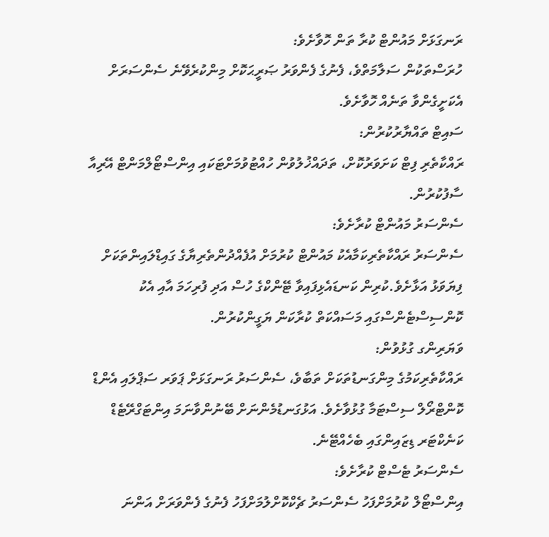ރަނގަޅަށް މައުންޓް ކުރާ ތަން ހޮވާށެވެ:
ހުރަސްތަކުން ސަލާމަތްވެ، ފެނުގެ ފެންވަރު ޞަރީޙަކޮށް މިންކުރެވޭނެ ސެންސަރަށް އެކަށީގެންވާ ތަނެއް ހޮވާށެވެ.
ސައިޓް ތައްޔާރުކުރުން:
ރައްކާތެރި ފިޓް ކަށަވަރުކޮށް، ތަދައްޚުލުވުން ހުއްޓުވުމަށްޓަކައި އިންސްޓޯލްމަންޓް އޭރިއާ ސާފުކުރުން.
ސެންސަރު މައުންޓް ކުރާށެވެ:
ސެންސަރު ރައްކާތެރިކަމާއެކު މައުންޓް ކުރުމަށް އުފެއްދުންތެރިޔާގެ ގައިޑްލައިންތަކަށް ފިޔަވަޅު އަޅާށެވެ.ކުރިން ކަނޑައެޅިފައިވާ ޓޭންކްގެ ހުސް އަދި ފުރިހަމަ އާއި އެކު ކޮންސިސްޓެންސްގައި މަސައްކަތް ކުރާކަން ޔަގީންކުރުން.
ވަޔަރިންގ ގުޅުވުން:
ރައްކާތެރިކަމުގެ މިންގަނޑުތަކަށް ތަބާވެ، ސެންސަރު ރަނގަޅަށް ޕަވަރ ސަޕްލައި އެންޑް ކޮންޓްރޯލް ސިސްޓަމާ ގުޅުވާށެވެ. އަޅުގަނޑުމެންނަށް ބޭނުންވާނަމަ އިންޓަގްރޭޓެޑް ކަނެކްޓަރ ޑިޒައިންގައި ބެހެއްޓޭނެ.
ސެންސަރު ޓެސްޓް ކުރާށެވެ:
އިންސްޓޯލް ކުރުމަށްފަހު ސެންސަރު ޗެކްކޮށްލުމަށްފަހު ފެނުގެ ފެންވަރަށް އަންނަ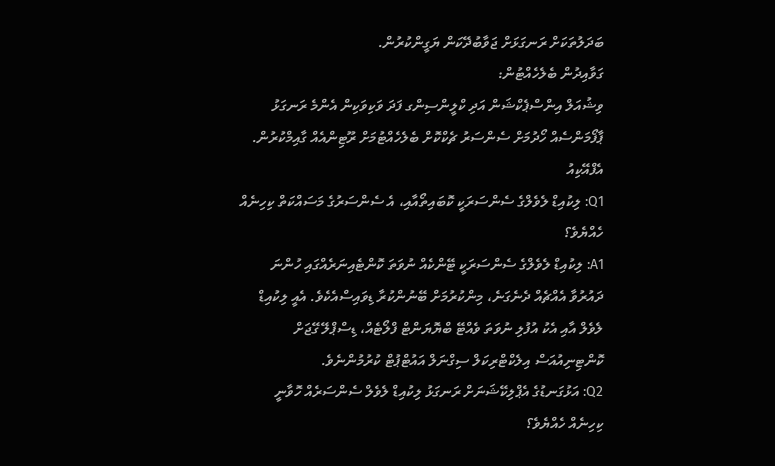ބަދަލުތަކަށް ރަނގަޅަށް ޖަވާބުދޭކަން ޔަގީންކުރުން.
ގަވާއިދުން ބެލެހެއްޓުން:
ވިޝުއަލް އިންސްޕެކްޝަން އަދި ކްލީންސިންގ ފަދަ ވަކިވަކިން އެންމެ ރަނގަޅު ޕާފޯމަންސެއް ހޯދުމަށް ސެންސަރު ޗެކްކޮށް ބެލެހެއްޓުމަށް ރޫޓިންއެއް ގާއިމްކުރުން.
އެފްއޭކިއު
Q1: ލިކުއިޑް ލެވެލްގެ ސެންސަރަކީ ކޮބައިތޯއާއި، އެ ސެންސަރުގެ މަސައްކަތް ކިހިނެއް ހެއްޔެވެ؟
A1: ލިކުއިޑް ލެވެލްގެ ސެންސަރަކީ ޓޭންކެއް ނުވަތަ ކޮންޓެއިނަރެއްގައި ހުންނަ ދައުރުވާ އެއްޗެއް ދެނެގަނެ، މިންކުރުމަށް ބޭނުންކުރާ ޑިވައިސްއެކެވެ. އެއީ ލިކުއިޑް ލެވެލް އާއި އެކު އުފުލި ނުވަތަ ވެއްޓޭ ބްޔޮޔަންޓް ފްލޯޓެއް، ޑިސްޕްލޭ ގޭޖަށް ކޮންޓިނިއުއަސް އިލެކްޓްރިކަލް ސިގްނަލް އައުޓްޕުޓް ކުރުމުންނެވެ.
Q2: އަޅުގަނޑުގެ އެޕްލިކޭޝަނަށް ރަނގަޅު ލިކުއިޑް ލެވެލް ސެންސަރެއް ހޮވާނީ ކިހިނެއް ހެއްޔެވެ؟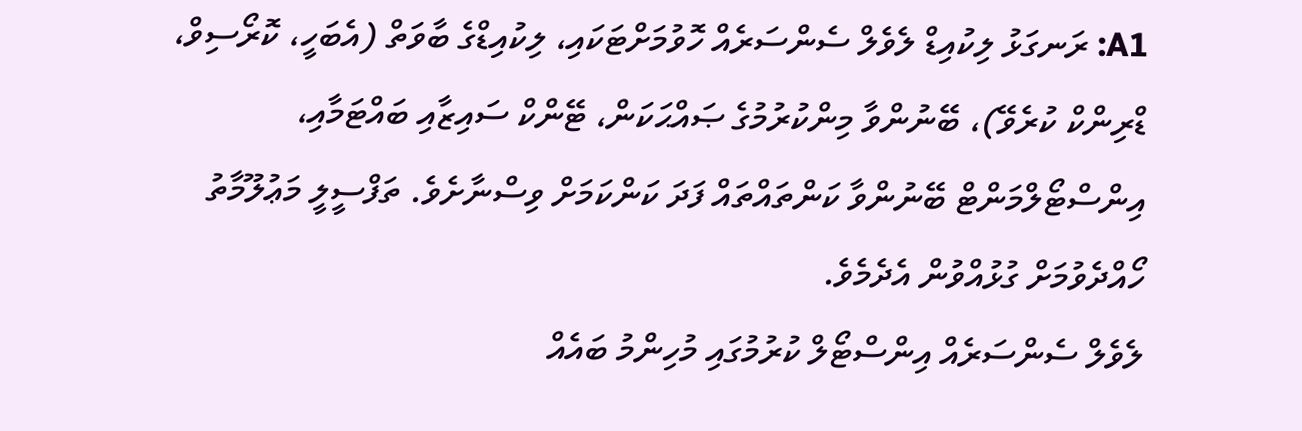A1: ރަނގަޅު ލިކުއިޑް ލެވެލް ސެންސަރެއް ހޮވުމަށްޓަކައި، ލިކުއިޑްގެ ބާވަތް (އެބަހީ، ކޮރޯސިވް، ޑްރިންކް ކުރެވޭ)، ބޭނުންވާ މިންކުރުމުގެ ޞައްޙަކަން، ޓޭންކް ސައިޒާއި ބައްޓަމާއި، އިންސްޓޯލްމަންޓް ބޭނުންވާ ކަންތައްތައް ފަދަ ކަންކަމަށް ވިސްނާށެވެ. ތަފްސީލީ މަޢުލޫމާތު ހޯއްދެވުމަށް ގުޅުއްވުން އެދެމެވެ.
ލެވެލް ސެންސަރެއް އިންސްޓޯލް ކުރުމުގައި މުހިންމު ބައެއް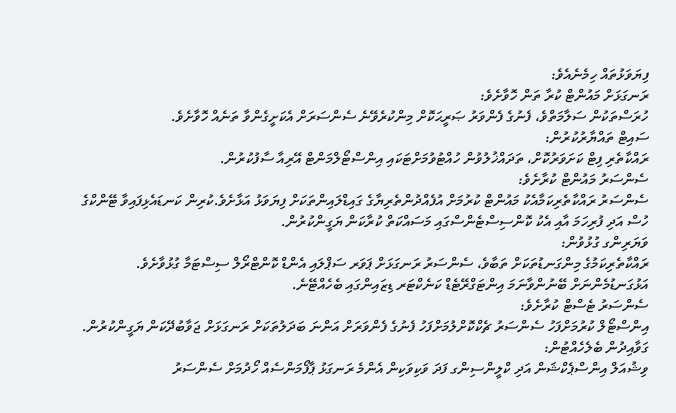ފިޔަވަޅުތައް ހިމެނެއެވެ:
ރަނގަޅަށް މައުންޓް ކުރާ ތަން ހޮވާށެވެ:
ހުރަސްތަކުން ސަލާމަތްވެ، ފެނުގެ ފެންވަރު ޞަރީޙަކޮށް މިންކުރެވޭނެ ސެންސަރަށް އެކަށީގެންވާ ތަނެއް ހޮވާށެވެ.
ސައިޓް ތައްޔާރުކުރުން:
ރައްކާތެރި ފިޓް ކަށަވަރުކޮށް، ތަދައްޚުލުވުން ހުއްޓުވުމަށްޓަކައި އިންސްޓޯލްމަންޓް އޭރިއާ ސާފުކުރުން.
ސެންސަރު މައުންޓް ކުރާށެވެ:
ސެންސަރު ރައްކާތެރިކަމާއެކު މައުންޓް ކުރުމަށް އުފެއްދުންތެރިޔާގެ ގައިޑްލައިންތަކަށް ފިޔަވަޅު އަޅާށެވެ.ކުރިން ކަނޑައެޅިފައިވާ ޓޭންކްގެ ހުސް އަދި ފުރިހަމަ އާއި އެކު ކޮންސިސްޓެންސްގައި މަސައްކަތް ކުރާކަން ޔަގީންކުރުން.
ވަޔަރިންގ ގުޅުވުން:
ރައްކާތެރިކަމުގެ މިންގަނޑުތަކަށް ތަބާވެ، ސެންސަރު ރަނގަޅަށް ޕަވަރ ސަޕްލައި އެންޑް ކޮންޓްރޯލް ސިސްޓަމާ ގުޅުވާށެވެ. އަޅުގަނޑުމެންނަށް ބޭނުންވާނަމަ އިންޓަގްރޭޓެޑް ކަނެކްޓަރ ޑިޒައިންގައި ބެހެއްޓޭނެ.
ސެންސަރު ޓެސްޓް ކުރާށެވެ:
އިންސްޓޯލް ކުރުމަށްފަހު ސެންސަރު ޗެކްކޮށްލުމަށްފަހު ފެނުގެ ފެންވަރަށް އަންނަ ބަދަލުތަކަށް ރަނގަޅަށް ޖަވާބުދޭކަން ޔަގީންކުރުން.
ގަވާއިދުން ބެލެހެއްޓުން:
ވިޝުއަލް އިންސްޕެކްޝަން އަދި ކްލީންސިންގ ފަދަ ވަކިވަކިން އެންމެ ރަނގަޅު ޕާފޯމަންސެއް ހޯދުމަށް ސެންސަރު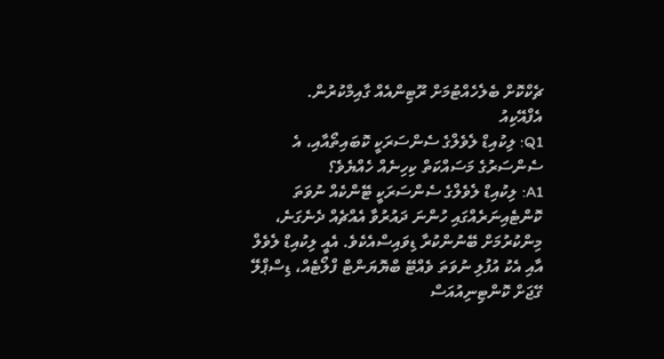ޗެކްކޮށް ބެލެހެއްޓުމަށް ރޫޓިންއެއް ގާއިމްކުރުން.
އެފްއޭކިއު
Q1: ލިކުއިޑް ލެވެލްގެ ސެންސަރަކީ ކޮބައިތޯއާއި، އެ ސެންސަރުގެ މަސައްކަތް ކިހިނެއް ހެއްޔެވެ؟
A1: ލިކުއިޑް ލެވެލްގެ ސެންސަރަކީ ޓޭންކެއް ނުވަތަ ކޮންޓެއިނަރެއްގައި ހުންނަ ދައުރުވާ އެއްޗެއް ދެނެގަނެ، މިންކުރުމަށް ބޭނުންކުރާ ޑިވައިސްއެކެވެ. އެއީ ލިކުއިޑް ލެވެލް އާއި އެކު އުފުލި ނުވަތަ ވެއްޓޭ ބްޔޮޔަންޓް ފްލޯޓެއް، ޑިސްޕްލޭ ގޭޖަށް ކޮންޓިނިއުއަސް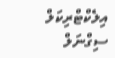އިލެކްޓްރިކަލް ސިގްނަލް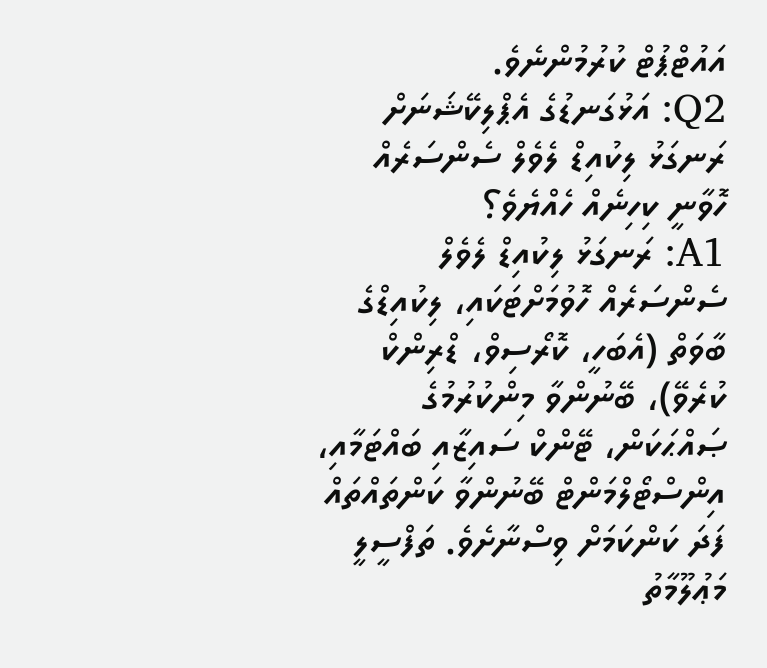އައުޓްޕުޓް ކުރުމުންނެވެ.
Q2: އަޅުގަނޑުގެ އެޕްލިކޭޝަނަށް ރަނގަޅު ލިކުއިޑް ލެވެލް ސެންސަރެއް ހޮވާނީ ކިހިނެއް ހެއްޔެވެ؟
A1: ރަނގަޅު ލިކުއިޑް ލެވެލް ސެންސަރެއް ހޮވުމަށްޓަކައި، ލިކުއިޑްގެ ބާވަތް (އެބަހީ، ކޮރޯސިވް، ޑްރިންކް ކުރެވޭ)، ބޭނުންވާ މިންކުރުމުގެ ޞައްޙަކަން، ޓޭންކް ސައިޒާއި ބައްޓަމާއި، އިންސްޓޯލްމަންޓް ބޭނުންވާ ކަންތައްތައް ފަދަ ކަންކަމަށް ވިސްނާށެވެ. ތަފްސީލީ މަޢުލޫމާތު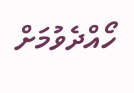ހޯއްދެވުމަށް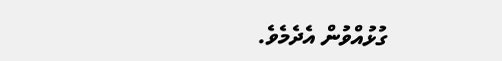ގުޅުއްވުން އެދެމެވެ.